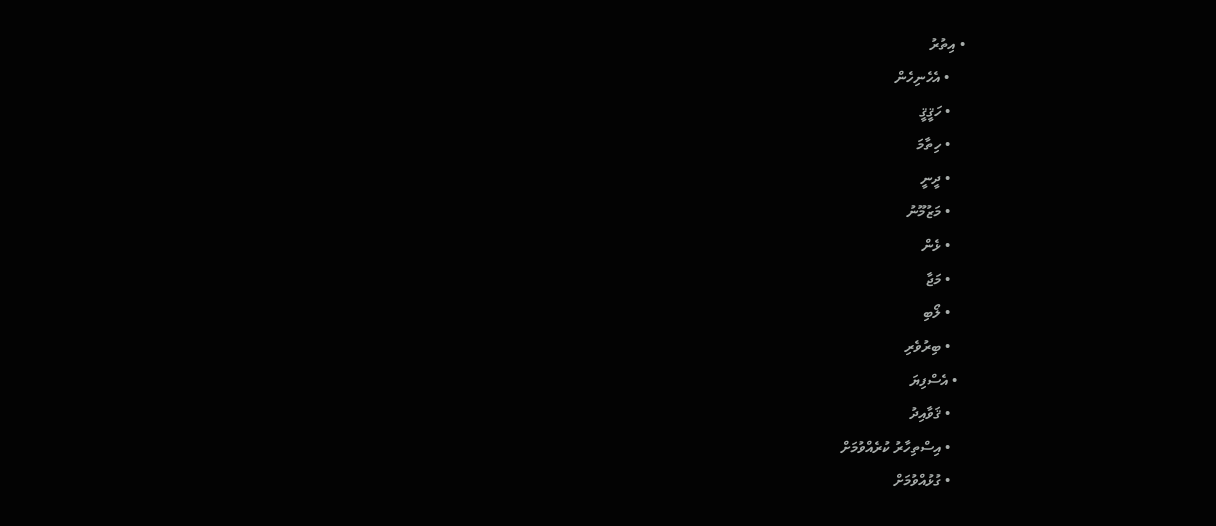• އިތުރު
    • އެހެނިހެން
    • ހަޤީޤީ
    • ހިތާމަ
    • ދީނީ
    • މަޒުމޫނު
    • ޅެން
    • މަޖާ
    • ލޯބި
    • ބިރުވެރި
  • އެސްފިޔަ
    • ޤަވާއިދު
    • އިސްތިހާރު ކުރެއްވުމަށް
    • ގުޅުއްވުމަށް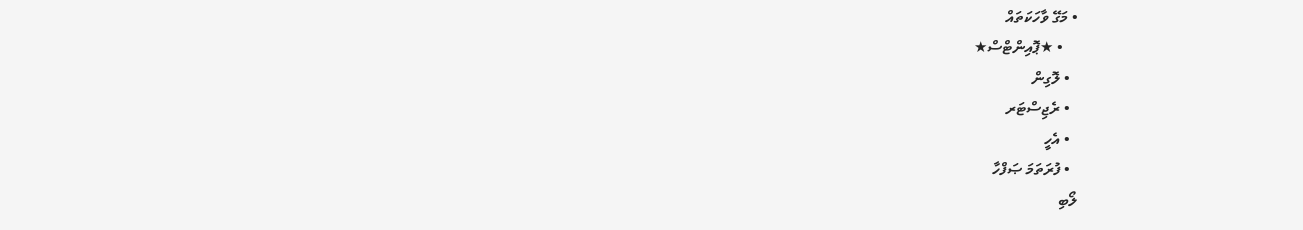• މަގޭ ވާހަކަތައް
    • ★ޕޮއިންޓްސް★
  • ލޮގިން
  • ރެޖިސްޓަރ
  • އެހީ
  • ފުރަތަމަ ޞަފްހާ
ލޯބި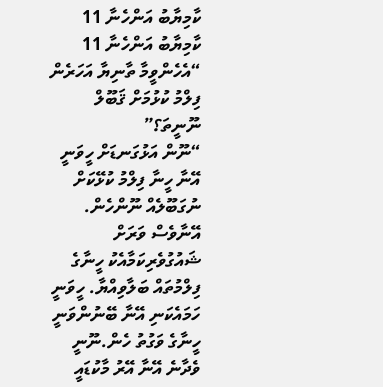ކާމިޔާބު އަންހެނާ 11
ކާމިޔާބު އަންހެނާ 11
“އެހެންވީމާ ތާނިޔާ އަހަރެން ފިލްމު ކުޅުމަށް ޤަބޫލް ނޫނީތަ؟”
“ނޫން އަޅުގަނޑަށް ހީވަނީ އޭނާ ހީނާ ފިލްމު ކުޅޭކަށް ނުގަބޫލެއް ނޫންހެން. އޭނާވެސް ވަރަށް ޝައުގުވެރިކަމާއެކު ހީނާގެ ފިލްމުތައް ބަލާވިއްޔާ. ހީވަނީ ހަމައެކަނި އޭނާ ބޭނުންވަނީ ހީނާގެ ވަގުތު ހެން.ނޫނީ ވެދާނެ އޭނާ އޭރު މާކުޑައީ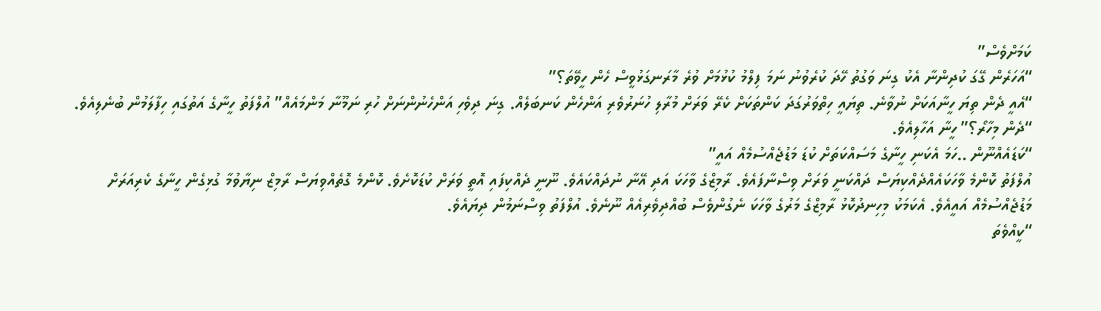ކަމަށްވެސް”
“އަހަރެން ގޭގަ ކުދިންނާ އެކު ގިނަ ވަގުތު ހޭދަ ކުރެވުނު ނަމަ ފިލްމު ކުޅުމަށް ވުރެ މާރަނގަޅުވީސް ހެން ހީވޭތަ؟”
“އެއީ ދެން ތިޔަ ހީނާއަކަށް ނުވާނެ. ތިޔައީ ހިތްވަރުގަދަ ކަންތަކަށް ކެރޭ ވަރަށް މުރާލި ހުނަރުވެރި އަންހެން ކަނބަލެއް. ގިނަ ދިވެހި އަންހެނުންނަށް ހުރި ނަމޫނާ މަންމައެއް” އުލްފަތު ހީނާގެ އަތުގައި ހިފާލަމުން ބުނެލިއެވެ.
“ދެން މިހާރޯ؟” ހީނާ އަހާލިއެވެ.
“ކަޑައެއްނޫން ..ހަމަ އެކަނި ހީނާގެ މަސައްކަތަށް ކުޑަ މަޑުޖެއްސުމެއް އައީ”
އުލްފަތު ކޮންމެ ވާހަކައެއްދެއްކިޔަސް ދައްކަނީ ވަރަށް ވިސްނާފައެވެ. ރާމިޒްގެ ވާހަކަ އަދި އޭނާ ނުދައްކައެވެ. ނޫނީ ދެއްކިފައި އޮތީ ވަރަށް ކުޑަކޮށެވެ. ކޮންމެ ގޮތެއްވިޔަސް ރާމިޒް ނިޔާވުމާ ގުޅިގެން ހީނާގެ ކެރިއަރަށް މަޑުޖެއްސުމެއް އައީއެވެ. އެކަމަކު މިހިނދުކޮޅު ރާމިޒްގެ މަރުގެ ވާހަކަ ނެގުންވެސް ބުއްދިވެރިއެއް ނޫނެވެ. އުލްފަތު ވިސްނަމުން ދިޔައެވެ.
“ކީއްވެތަ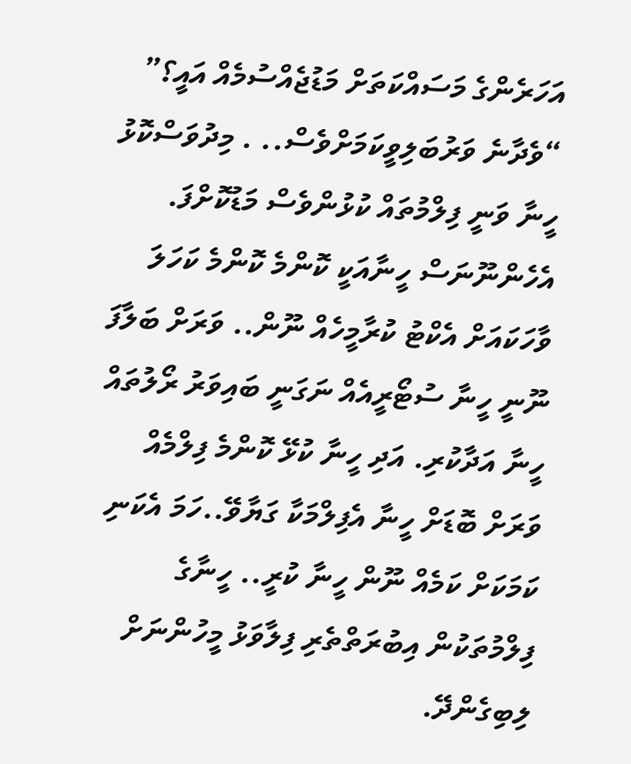އަހަރެންގެ މަސައްކަތަށް މަޑުޖެއްސުމެއް އައީ؟”
“ވެދާނެ ވަރުބަލިވީކަމަށްވެސް.. . މިދުވަސްކޮޅު ހީނާ ވަނީ ފިލްމުތައް ކުޅުންވެސް މަޑުކޮށްފަ. އެހެންނޫނަސް ހީނާއަކީ ކޮންމެ ކޮންމެ ކަހަލަ ވާހަކައަށް އެކްޓު ކުރާމީހެއް ނޫން.. ވަރަށް ބަލާފަ ނޫނީ ހީނާ ސުޓޯރީއެއް ނަގަނީ ބައިވަރު ރޯލުތައް ހީނާ އަދާކުރި. އަދި ހީނާ ކުޅޭ ކޮންމެ ފިލްމެއް ވަރަށް ބޮޑަށް ހީނާ އެފިލްމަކާ ގަޔާވޭ..ހަމަ އެކަނި ކަމަކަށް ކަމެއް ނޫން ހީނާ ކުރީ.. ހީނާގެ ފިލްމުތަކުން އިބުރަތްތެރި ފިލާވަޅު މީހުންނަށް ލިބިގެންދޭ.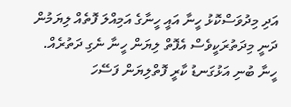އަދި މިދުވަސްކޮޅު ހީނާ އައީ ހީނާގެ އަމިއްލަ ފޮތެއް ލިޔަމުން ދަނީ މިދަތުރަކީވެސް އެފޮތް ލިޔަން ހީނާ ނެގި ދަތުރެއް. ހީނާ ބުނި އަޅުގަނޑު ކާރީ ފޮތްލިޔަން ފަސޭހަ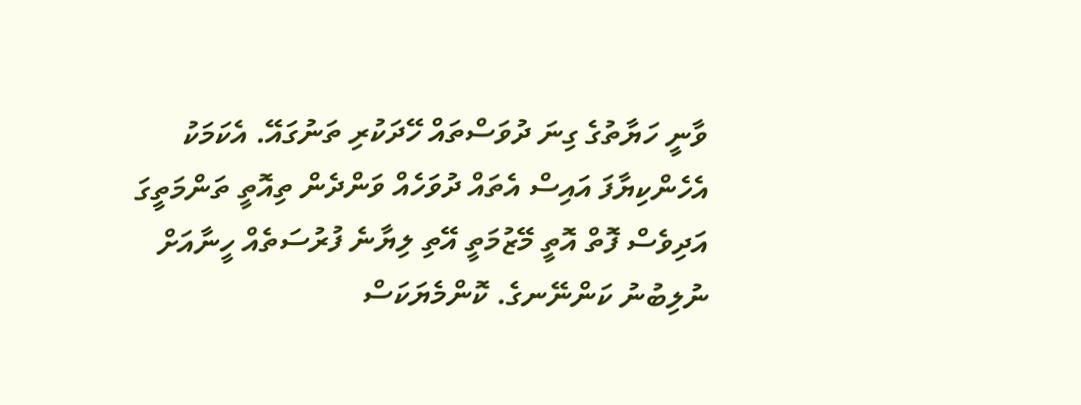ވާނީ ހަޔާތުގެ ގިނަ ދުވަސްތައް ހޭދަކުރި ތަނުގައޭ. އެކަމަކު އެހެންކިޔާފަ އައިސް އެތައް ދުވަހެއް ވަންދެން ތިއޮތީ ތަންމަތީގަ  އަދިވެސް ފޮތް އޮތީ މޭޒުމަތީ އޭތި ލިޔާނެ ފުރުސަތެއް ހީނާއަށް ނުލިބުނު ކަންނޭނގެ. ކޮންމެޔަކަސް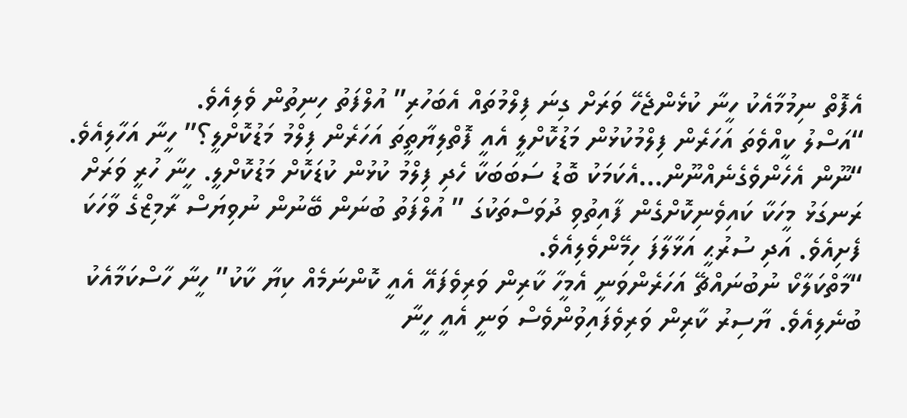އެފޮތް ނިމުމާއެކު ހީނާ ކުޅެންޖެހޭ ވަރަށް ގިނަ ފިލްމުތައް އެބަހުރި” އުލްފަތު ހިނިތުން ވެލިއެވެ.
“އަސްލު ކީއްވެތަ އަހަރެން ފިލްމުކުޅުން މަޑުކޮށްލީ އެއީ ފޮތްލިޔާތީތަ އަހަރެން ފިލްމު މަޑުކޮށްލީ؟” ހީނާ އަހާލިއެވެ.
“ނޫން އެހެންވެގެނެއްނޫން…އެކަމަކު ބޮޑު ސަބަބަކާ ހެދި ފިލްމު ކުޅުން ކުޑަކޮށް މަޑުކޮށްލީ. ހީނާ ހުރީ ވަރަށް ރަނގަޅު މީހަކާ ކައިވެނިކޮށްގެން ފާއިތުވި ދުވަސްތަކުގަ ” އުލްފަތު ބުނަން ބޭނުން ނުވިޔަސް ރާމިޒްގެ ވާހަކަ ފެށިއެވެ. އަދި ސުރުޙީ އަޅާލާފަ ހިމޭންވެލިއެވެ.
“މާތްކަލާކޯ ނުބުނައްޗޭ އަހަރެންވަނީ އެމީހާ ކާރިން ވަރިވެފައޭ އެއީ ކޮންނަމެއް ކިޔާ ކާކު” ހީނާ ހާސްކަމާއެކު ބުނެލިއެވެ. ޔާސިރު ކާރިން ވަރިވެފައިވުންވެސް ވަނީ އެއީ ހީނާ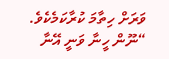ވަރަށް ހިތާމަ ކުރާކަމެކެވެ.
“ނޫން ހީނާ ވަނީ އޭނާ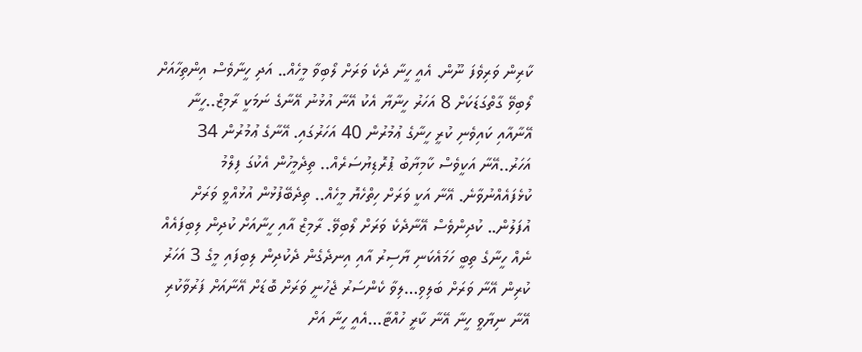ކާރިން ވަރިވެފަ ނޫން. އެއީ ހީނާ ދެކެ ވަރަށް ލޯބިވާ މީހެއް.. އަދި ހީނާވެސް އިންތިހާއަށް ލޯބިވޭ ގާތްގަޑަކަށް 8 އަހަރު ހީނާޔާ އެކު އޭނާ އުޅުނު އޭނާގެ ނަމަކީ ރާމިޒް..ހީނާ އޭނާއާއި ކައިވެނި ކުރީ ހީނާގެ ޢުމުރުން 40 އަހަރުގައި. އޭނާގެ ޢުމުރުން 34 އަހަރު..އޭނާ އަކީވެސް ކާމިޔާބު ޕުރޮޑިޔުސަރެއް.. ތިދެމީހުން އެކުގަ ފިލްމު ކުޅެފައެއްނުވާނެ. އޭނާ އަކީ ވަރަށް ހިތްހެޔޮ މީހެއް.. ތިދެބޭފުޅުން އުޅުއްވީ ވަރަށް އުފަލުން.. ކުދިންވެސް އޭނާދެކެ ވަރަށް ލޯބިވޭ. ރާމިޒް އާއި ހީނާއަށް ކުދިން ލިބިފައެއް ނެއް ހީނާގެ ތިބީ ހަމައެކަނި ޔާސިރު އާއި އިނދެގެން ދެކުދިން ލިބިފައި މީގެ 3 އަހަރު ކުރިން އޭނާ ވަރަށް ބަލިވި…ލިވާ ކެންސަރު ޖެހުނީ ވަރަށް ބޮޑަށް އޭނާއަށް ފަރުވާކުރި އޭނާ ނިޔާވީ ހީނާ އޭނާ ކާރީ ހުއްޓާ…އެއީ ހީނާ އަށް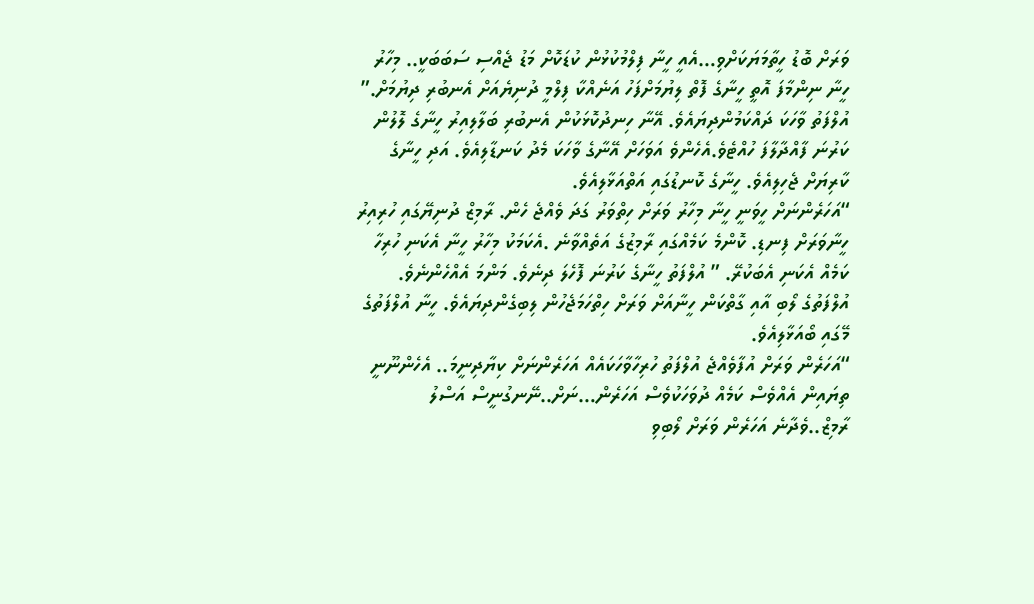ވަރަށް ބޮޑު ހީތާމަޔަކަށްވި…އެއީ ހީނާ ފިލްމުކުޅުން ކުޑަކޮށް މަޑު ޖެއްސި ސަބަބަކީ.. މިހާރު ހީނާ ނިންމާފަ އޮތީ ހީނާގެ ފޮތް ލިޔުމަށްފަހު އަނެއްކާ ފިލްމީ ދުނިޔެއަށް އެނބުރި ދިޔުމަށް.” އުލްފަތު ވާހަކަ ދައްކަމުންދިޔައެވެ. އޭނާ ހިނދުކޮޅަކުން އެނބުރި ބަލާލިއިރު ހީނާގެ ލޮލުން ކަރުނަ ފާއްދާލާފަ ހުއްޓެވެ.އެހެންވެ އަވަހަށް އޭނާގެ ވާހަކަ މެދު ކަނޑާލިއެވެ. އަދި ހީނާގެ ކާރިޔަށް ޖެހިލިއެވެ. ހީނާގެ ކޮނޑުގައި އަތްއަޅާލިއެވެ.
“އަހަރެންނަށް ހީވަނީ ހީނާ މިހާރު ވަރަށް ހިތްވަރު ގަދަ ވެއްޖެ ހެން. ރާމިޒް ދުނިޔޭގައި ހުރިއިރު ހީނާވަރަށް ފިނޑި. ކޮންމެ ކަމެއްގައި ރާމިޒުގެ އަތެއްވާނެ .އެކަމަކު މިހާރު ހީނާ އެކަނި ހުރިހާ ކަމެއް އެކަނި އެބަކުރޭ. ” އުލްފަތު ހީނާގެ ކަރުނަ ފޮހެލަ ދިނެވެ. މަންމަ އެއްހެންނެވެ. އުލްފަތުގެ ލޯބި އާއި ގާތްކަން ހީނާއަށް ވަރަށް ހިތްހަމަޖެހުން ލިބިގެންދިޔައެވެ. ހީނާ އުލްފަތުގެ މޭގައި ބޯއަޅާލިއެވެ.
“އަހަރެން ވަރަށް އުފާވެއްޖެ އުލްފަތު ހުރިހާވާހަކައެއް އަހަރެންނަށް ކިޔާދިނީމަ.. އެހެންނޫނީ ތިޔައިން އެއްވެސް ކަމެއް ދުވަހަކުވެސް އަހަރެން…ނަށް..ނޭނގުނީސް އަސްލު ރާމިޒް..ވެދާނެ އަހަރެން ވަރަށް ލޯބިވި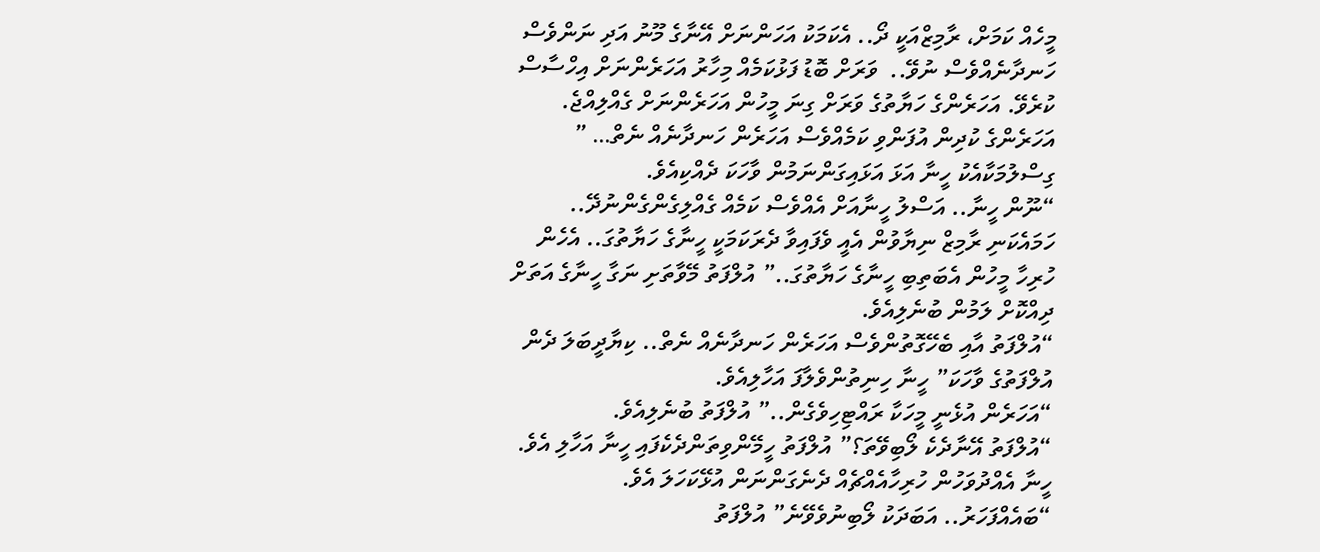މީހެއް ކަމަށް، ރާމިޒްއަކީ ދޯ.. އެކަމަކު އަހަންނަށް އޭނާގެ މޫނު އަދި ނަންވެސް ހަނދާނެއްވެސް ނުވޭ..  ވަރަށް ބޮޑު ފަޅުކަމެއް މިހާރު އަހަރެންނަށް އިހްސާސް ކުރެވޭ. އަހަރެންގެ ހަޔާތުގެ ވަރަށް ގިނަ މީހުން އަހަރެންނަށް ގެއްލިއްޖެ.  އަހަރެންގެ ކުދިން އުފަންވި ކަމެއްވެސް އަހަރެން ހަނދާނެއް ނެތް… ” ގިސްލުމަކާއެކު ހީނާ އަޅަ އަޅައިގަންނަމުން ވާހަކަ ދެއްކިއެވެ.
“ނޫން ހީނާ.. އަސްލު ހީނާއަށް އެއްވެސް ކަމެއް ގެއްލިގެންގެންނުދޭ.. ހަމައެކަނި ރާމިޒް ނިޔާވުން އެއީ ވެފައިވާ ދެރަކަމަކީ ހީނާގެ ހަޔާތުގަ.. އެހެން ހުރިހާ މީހުން އެބަތިބި ހީނާގެ ހަޔާތުގަ..” އުލްފަތު މޭވާތަށި ނަގާ ހީނާގެ އަތަށް ދިއްކޮށް ލަމުން ބުނެލިއެވެ.
“އުލްފަތު އާއި ބެހޭގޮތުންވެސް އަހަރެން ހަނދާނެއް ނެތް.. ކިޔާދީބަލަ ދެން އުލްފަތުގެ ވާހަކަ” ހީނާ ހިނިތުންވެލާފަ އަހާލިއެވެ.
“އަހަރެން އުޅެނީ މީހަކާ ރައްޓިހިވެގެން..” އުލްފަތު ބުނެލިއެވެ.
“އުލްފަތު އޭނާދެކެ ލޯބިވޭތަ؟” އުލްފަތު ހީމޭންވިތަންދެކެފައި ހީނާ އަހާލި އެވެ. ހީނާ އެއްދުވަހުން ހުރިހާއެއްޗެއް ދެނެގަންނަން އުޅޭކަހަލަ އެވެ.
“ބައެއްފަހަރު.. އަބަދަކު ލޯބިނުވެވޭނެ” އުލްފަތު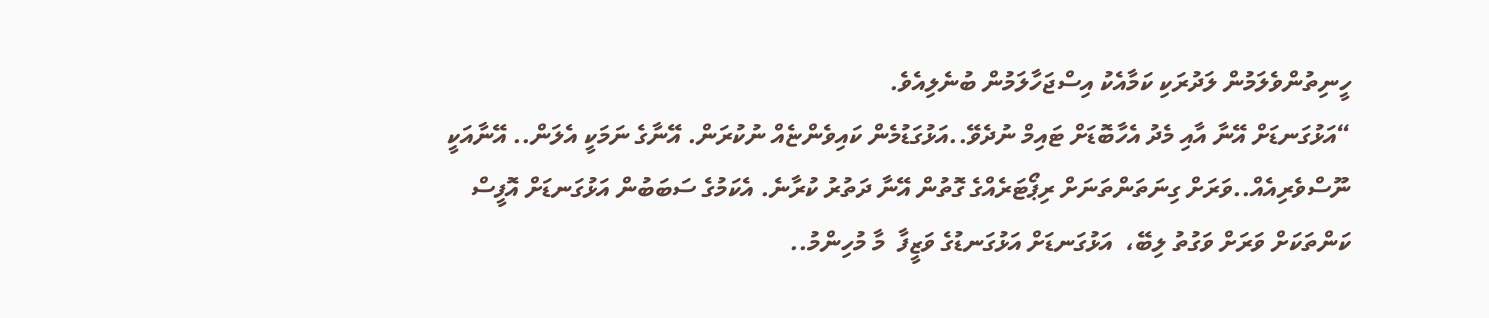ހީނިތުންވެލަމުން ލަދުރަކި ކަމާއެކު އިސްޖަހާލަމުން ބުނެލިއެވެ.
“އަޅުގަނޑަށް އޭނާ އާއި މެދު އެހާބޮޑަށް ޓައިމް ނުދެވޭ..އަޅުގަޑުމެން ކައިވެންޏެއް ނުކުރަން. އޭނާގެ ނަމަކީ އެލަން.. އޭނާއަކީ ނޫސްވެރިއެއް..ވަރަށް ގިނަތަންތަނަށް ރިޕޯޓަރެއްގެ ގޮތުން އޭނާ ދަތުރު ކުރާނެ. އެކަމުގެ ސަބަބުން އަޅުގަނޑަށް އޮފީސް ކަންތަކަށް ވަރަށް ވަގުތު ލިބޭ،  އަޅުގަނޑަށް އަޅުގަނޑުގެ ވަޒީފާ  މާ މުހިންމު..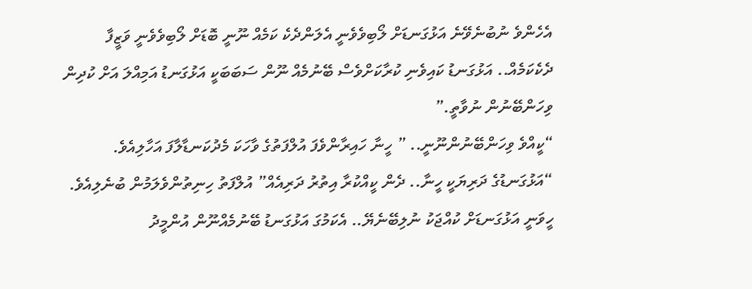އެހެންވެ ނުބުނެވޭނެ އަޅުގަނޑަށް ލޯބިވެވެނީ އެލަންދެކެ ކަމެއް ނޫނީ ބޮޑަށް ލޯބިވެވެނީ ވަޒީފާ ދެކެކަމެއް.. އަޅުގަނޑު ކައިވެނި ކުރާކަށްވެސް ބޭނުމެއް ނޫން ސަބަބަކީ އަޅުގަނޑު އަމިއްލަ އަށް ކުދިން ވިހަންބޭނުން ނުވާތީ.”
“ކީއްވެ ވިހަންބޭނުންނޫނީ.. ” ހީނާ ހައިރާންވެފަ އުލްފަތުގެ ވާހަކަ މެދުކަނޑާލާފަ އަހާލިއެވެ.
“އަޅުގަނޑުގެ ދަރިޔަކީ ހީނާ.. ދެން ކީއްކުރާ އިތުރު ދަރިއެއް” އުލްފަތު ހިނިތުންވެލަމުން ބުނެލިއެވެ.
ހީވަނީ އަޅުގަނޑަށް ކުއްޖަކު ނުލިބޭނެޔޭ.. އެކަމުގަ އަޅުގަނޑު ބޭނުމެއްނޫން އުންމީދު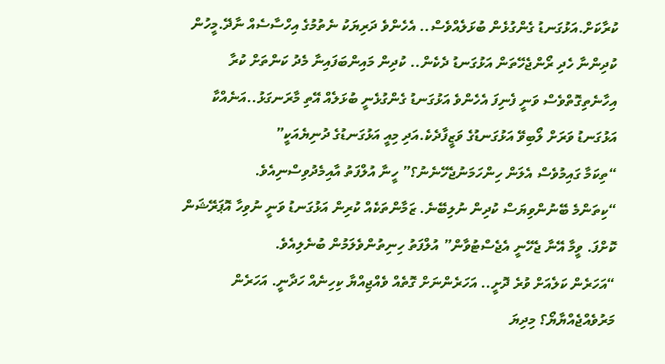ކުރާކަށް.އަޅުގަނޑު ގެންގުޅެން ބުޅަލެއްވެސް.. އެހެންވެ ދަރިޔަކު ނެތުމުގެ އިހްސާސެއް ނާދޭ.މީހުން ކުދިންނާ ހެދި ރޯންޖެހޭތަން އަޅުގަނޑު ދެކެން.. ކުދިން މައިންބަފައިނާ މެދު ކަންތަށް ކުރާ އިހާނެތިގޮތްވެސް ވަނީ ފެނިފަ އެހެންވެ އަޅުގަނޑު ގެންގުޅެނީ ބުޅަލެއް އޭތި މާރަނގަޅު..އަނެއްކާ އަޅުގަނޑު ވަރަށް ލޯބިވޭ އަޅުގަނޑުގެ ވަޒީފާދެކެ.އަދި މިއީ އަޅުގަނޑުގެ ދުނިޔެއަކީ”
“ތިކަމާ ގައިމުވެސް އެލަން ހިންހަމަނުޖެހޭނެނު؟” ހީނާ އުލްފަތު އާއިމެދުވިސްނިއެވެ.
“ކިތަންމެ ބޭނުންވިޔަސް ކުދިން ނުލިބޭނެ. ޒަމާންތަކެއް ކުރިން އަޅުގަނޑު ވަނީ ނުވިހާ އޮޕަރޭޝަން ކޮށްފަ. ވީމާ އޭނާ ޖެހޭނީ އެޖެސްޓުވާން” އުލްފަތު ހިނިތުންވެލަމުން ބުނެލިއެވެ.
“އަހަރެން ކަލެއަށް ވުރެ ދޮށީ.. އަހަރެންނަށް ގޮތެއް ވެއްޖިއްޔާ ކިހިނެއް ހަދާނީ. އަހަރެން މަރުވެއްޖެއްޔާޔޯ؟ މިދިޔަ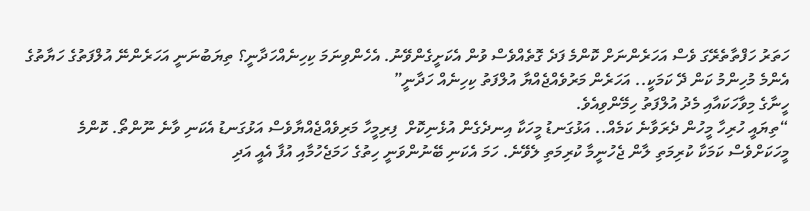ހަތަރު ހަފްތާތެރޭގަ ވެސް އަހަރެންނަށް ކޮންމެ ފަދެ ގޮތެއްވެސް ވުން އެކަށީގެންވޭނު. އެހެންވިނަމަ ކިހިނެއްހަދާނީ؟ ތިޔަބުނަނީ އަހަރެންނޭ އުލްފަތުގެ ހަޔާތުގެ އެންމެ މުހިންމު ކަން ދޭ ކަމަކީ.. އަހަރެން މަރުވެއްޖެއްޔާ އުލްފަތު ކިހިނެއް ހަދާނީ”
ހީނާގެ މިވާހަކައާއި މެދު އުލްފަތު ހިމޭންވިއެވެ.
“ތިޔައީ ހުރިހާ މީހުން ދެރަވާނެ ކަމެއް.. އަޅުގަނޑު މީހަކާ އިނދެގެން އުޅެނިކޮށް  ފިރިމީހާ މަރިވެއްޖެއްޔާވެސް އަޅުގަނޑު އެކަނި ވާނެ ނޫންތޯ. ކޮންމެ މީހަކަށްވެސް ކަމަކާ ކުރިމަތި ލާން ޖެހުނީމާ ކުރިމަތި ލެވޭނެ. ހަމަ އެކަނި ބޭނުންވަނީ ހިތުގެ ހަމަޖެހުމާއި އުފާ އެއީ އަދި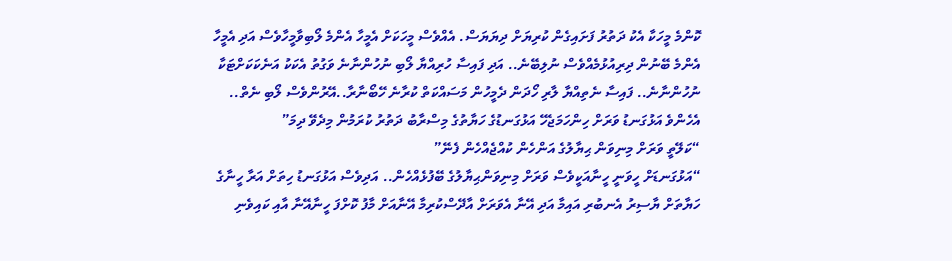ކޮންމެ މީހަކާ އެކު ދަތުރު ފަށައިގެން ކުރިޔަށް ދިޔަޔަސް. އެއްވެސް މީހަކަށް އެމީހާ އެންމެ ލޯބިވާމީހާވެސް އަދި އެމީހާ އެންމެ ބޭނުން ދިރިއުޅުމެއްވެސް ނުލިބޭނެ.. އަދި ފައިސާ ހުރިއްޔާ ލޯބި ނުހުންނާނެ ވަގުތު އެކަކު އަނެކަކަށްޓަކާ ނުހުންނާނެ.. ފައިސާ ނެތިއްޔާ ލާރި ހޯދަން ދެމީހުން މަސައްކަތް ކުރާނެ ހޭބޯނާރާ..އޭރުންވެސް ލޯބި ނެތް.. އެހެންވެ އަޅުގަނޑު ވަރަށް ހިންހަމަޖެހޭ އަޅުގަނޑުގެ ހަޔާތުގެ މިސްރާބު ދަތުރު ކުރަމުން މިދެވޭ ދިމަ”
“ކަލޭތީ ވަރަށް މިނިވަން ޙިޔާލުގެ އަންހެން ކުއްޖެއްހެން ފެނޭ”
“އަޅުގަނޑަށް ހީވަނީ ހީނާއަކީވެސް ވަރަށް މިނިވަންޙިޔާލުގެ ބޭފުޅެއްހެން.. އަދިވެސް އަޅުގަނޑު ހިތަށް އަރާ ހީނާގެ ހަޔާތަށް ޔާސިރު އެނބުރި އައިމާ އަދި އޭނާ އެވަރަށް އާދޭސްކުރިމާ އޭނާއަށް މާފު ކޮށްފަ ހީނާއޭނާ އާއި ކައިވެނި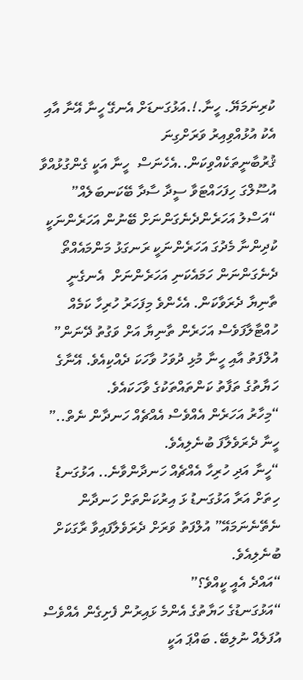ކުރިނަމަޔޭ. ހީނާ.!.އަޅުގަނޑަށް އެނގޭ ހީނާ އޭނާ އާއި އެކު އުޅުއްވިއިރު ވަރަށްގިނަ ޤުރުބާނީތަކެއްވިކަން..އެހެނަސް  ހީނާ އަކީ ގެންގުޅުއްވާ އުސޫލްގަ ހިފަހައްޓަވާ ސީދާ ސާދާ ބޭކަނބަލެއް”
“އަސްލު އަހަރެންދެނެގަންނަށް ބޭނުން އަހަރެންނަކީ ކުދިންނާ މެދުގަ އަހަރެންނަކީ ރަނގަޅު މަންމައެއްތޯ ދެނެގަންނަން ހަމައެކަނި އަހަރެންނަށް  އެނގެނީ ތާނިޔާ ދެރަވާކަން. އެހެންވެ މިފަހަރު ހުރިހާ ކަމެއް ހުއްޓާލާފަވެސް އަހަރެން ތާނިޔާ އަށް ވަގުތު ދޭނަން”
އުލްފަތު އާއި ހީނާ މުޅި ދުވަހު ވާހަކަ ދެއްކިއެވެ. އޭނާގެ ހަޔާތުގެ ތަފާތު ކަންތައްތަކުގެ ވާހަކައެވެ.
“މިހާރު އަހަރެން އެއްވެސް އެއްޗެއް ހަނދާން ނެތް..” ހީނާ ދެރަވެލާފަ ބުނެލިއެވެ.
“ހީނާ އަދި ހުރިހާ އެއްޗެއް ހަނދާންވާނެ.. އަޅުގަނޑު ހިތަށް އަރާ އަޅުގަނޑު ޅަ އިރުކަންތަށް ހަނދާން ނެތޭނެނަމައޭ” އުލްފަތު ވަރަށް ދެރަވެލާފައިވާ ރާގަކަށް ބުނެލިއެވެ.
“އައްދެ އެއީ ކީއްވެ؟”
“އަޅުގަނޑުގެ ހަޔާތުގެ އެންމެ ޅައިރުން ފެށިގެން އެއްވެސް އުފަލެއް ނުލިބޭ. ބައްޕަ އަކީ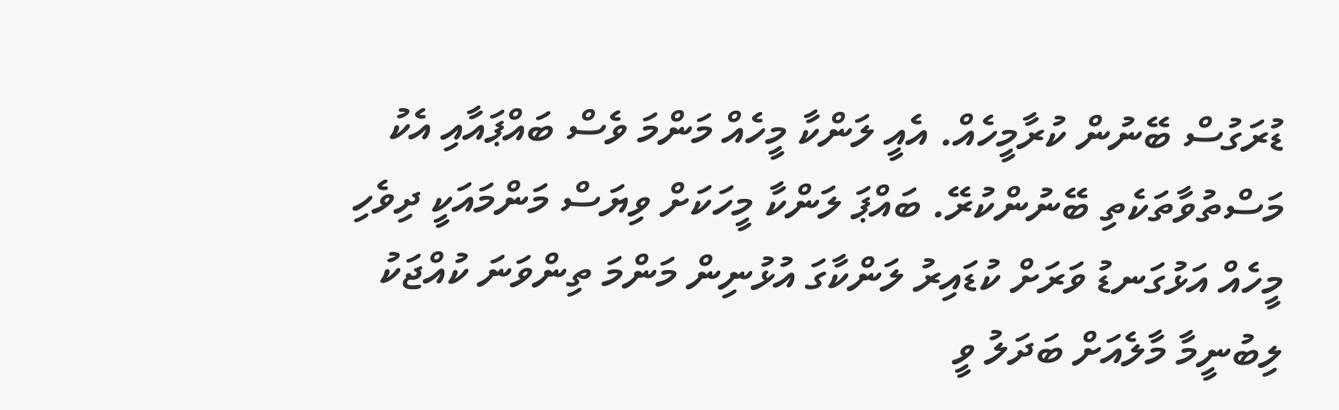ޑުރަގުސް ބޭނުން ކުރާމީހެއް. އެއީ ލަންކާ މީހެއް މަންމަ ވެސް ބައްޕައާއި އެކު މަސްތުވާތަކެތި ބޭނުންކުރޭ. ބައްޕަ ލަންކާ މީހަކަށް ވިޔަސް މަންމައަކީ ދިވެހި މީހެއް އަޅުގަނޑު ވަރަށް ކުޑައިރު ލަންކާގަ އުޅުނިން މަންމަ ތިންވަނަ ކުއްޖަކު ލިބުނީމާ މާލެއަށް ބަދަލު ވީ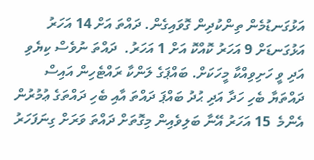އަޅުގަނޑުމެން ތިންކުދިން ގޮވައިގެން. ދައްތަ އަށް 14 އަހަރު އަޅުގަނޑަށް 9 އަހަރު ކޮއްކޮ އަށް 1 އަހަރު.  ދައްތަ ނުވެސް ކިޔެވި އަދި ވީ ހަށިވިއްކާ މީހަކަށް. ބައްޕަގެ ލަންކާ ރައްޓެހިން އައިސް ދައްތަޔާ ބެހި ހަދާ އަދި ޙުދު ބައްޕަ ދައްތަ އާއި ބެހި ދައްތަގެ ޢުމުރުން އެންމެ  15 އަހަރު އޭނާ ބަލިވެއިން މިގޮތަށް ދައްތަ ވަރަށް ގިނަފަހަރު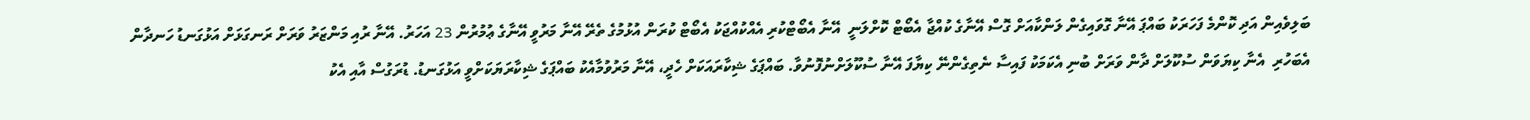ބަލިވެއިން އަދި ކޮންމެ ފަހަރަކު ބައްޕަ އޭނާ ގޮވައިގެން ލަންކާއަށް ގޮސް އޭނާގެ ކުއްޖާ އެބޯޓް ކޮށްލަނީ  އޭނާ އެބޯޓްކުރި އެއްކުއްޖަކު އެބޯޓް ކުރަން އުޅުމުގެ ތެރޭ އޭނާ މަރުވީ އޭނާގެ ޢުމުރުން 23 އަހަރު. އޭނާ ރުއި މަންޒަރު ވަރަށް ރަނގަޅަށް އަޅުގަނޑު ހަނދާން އެބަހުރި  އެނާ ކިޔަވަން ސުކޫލަށް ދާން ވަރަށް ބުނި އެކަމަކު ފައިސާ ނެތިގެންނޭ ކިޔާފަ އޭނާ ސުކޫލަށްނުފޮނުވާ. ބައްޕަގެ ޝިކާރައަކަށް ހެދީ، އޭނާ މަރުވުމާއެކު ބައްޕަގެ ޝިކާރަޔަކަށްވީ އަޅުގަނޑު. ޑުރަގުސް އާއި އެކު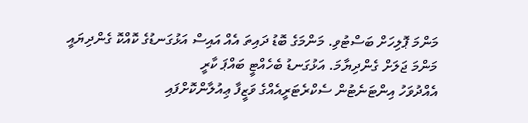މަންމަ ޕޮލިހަށް ބަސްޓުވި. މަންމަގެ ބޮޑު ދައިތަ އެއް އައިސް އަޅުގަނޑުގެ ކޮއްކޮ ގެންދިޔައީ މަންމަ ޖަލަށް ގެންދިޔާމަ. އަޅުގަނޑު ބެހެއްޓީ ބައްޕަ ކާރީ
އެއްދުވަހު އިންޓަނެޓުން ސެކްރެޓަރީއެއްގެ ވަޒީފާ ޢިއުލާންކޮށްފައި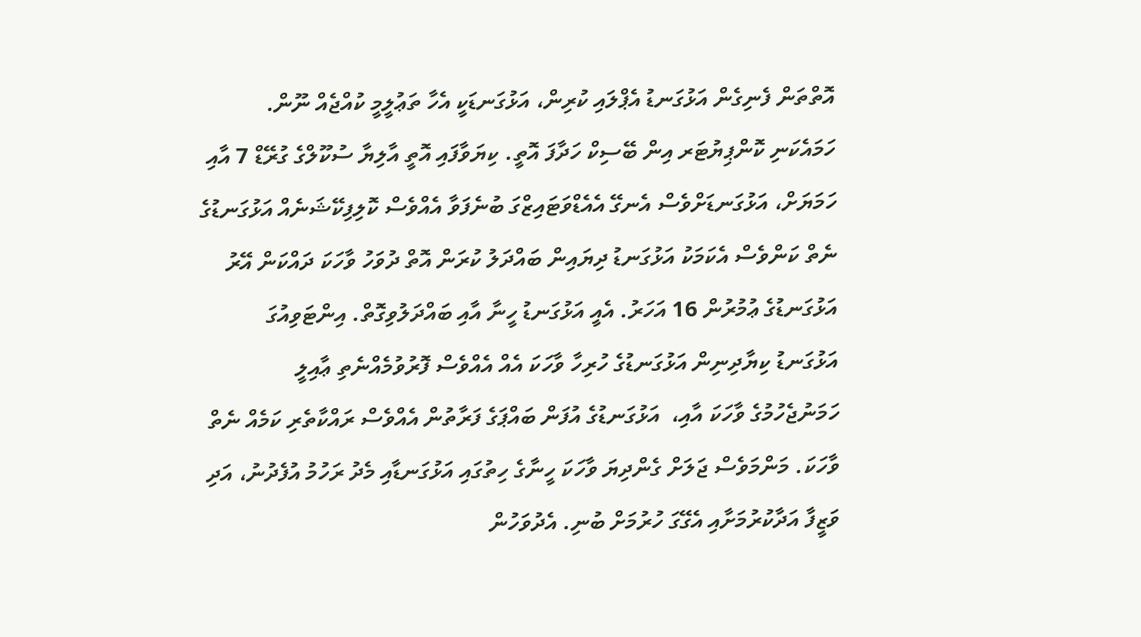އޮތްތަން ފެނިގެން އަޅުގަނޑު އެޕްލައި ކުރިން، އަޅުގަނޑަކީ އެހާ ތަޢުލީމީ ކުއްޖެއް ނޫން. ހަމައެކަނި ކޮންޕިޔުޓަރ އިން ބޭސިކް ހަދާފަ އޮތީ. ކިޔަވާފައި އޮތީ އާލިޔާ ސުކޫލްގެ ގުރޭޑް 7 އާއި ހަމަޔަށް، އަޅުގަނޑަށްވެސް އެނގޭ އެއެޑްވަޓައިޒްގަ ބުނެފަވާ އެއްވެސް ކޮލިފިކޭޝަނެއް އަޅުގަނޑުގެ ނެތް ކަންވެސް އެކަމަކު އަޅުގަނޑު ދިޔައިން ބައްދަލު ކުރަން އޮތް ދުވަހު ވާހަކަ ދައްކަން އޭރު އަޅުގަނޑުގެ ޢުމުރުން 16 އަހަރު. އެއީ އަޅުގަނޑު ހީނާ އާއި ބައްދަލުވިގޮތް. އިންޓަވިއުގަ އަޅުގަނޑު ކިޔާދިނިން އަޅުގަނޑުގެ ހުރިހާ ވާހަކަ އެއް އެއްވެސް ފޮރުވުމެއްނެތި ޢާއިލީ ހަމަނުޖެހުމުގެ ވާހަކަ އާއި،  އަޅުގަނޑުގެ އުފަން ބައްޕަގެ ފަރާތުން އެއްވެސް ރައްކާތެރި ކަމެއް ނެތް ވާހަކަ. މަންމަވެސް ޖަލަށް ގެންދިޔަ ވާހަކަ ހީނާގެ ހިތުގައި އަޅުގަނޑާއި މެދު ރަހުމު އުފެދުނު، އަދި ވަޒީފާ އަދާކުރުމަށާއި އެގޭގަ ހުރުމަށް ބުނި. އެދުވަހުން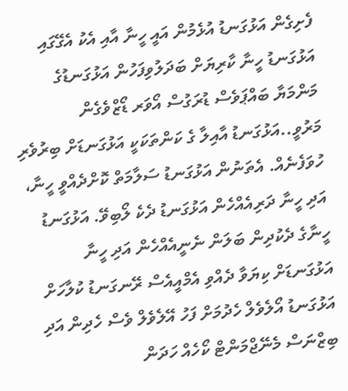ފެށިގެން އަޅުގަނޑު އުޅެމުން އައީ ހީނާ އާއި އެކު އެގޭގައި އަޅުގަނޑު ހީނާ ކާރިޔަށް ބަދަލުވިފަހުން އަޅުގަނޑުގެ މަންމަޔާ ބައްޕަވެސް ޑުރަގުސް އޯވަރ ޑޯޒްވެގެން މަރުވީ..އަޅުގަނޑު އާއިލާ ގެ ކަންތަކަކީ އަޅުގަނޑަށް ބިރުވެރި ހުވަފެނެއް. އެތަނުން އަޅުގަނޑު ސަލާމަތް ކޮށްދެއްވީ ހީނާ، އަދި ހީނާ ދަރިއެއްހެން އަޅުގަނޑު ދެކެ ލޯބިވޭ. އަޅުގަނޑު ހީނާގެ ދެކުދިން ބަލަން ނެނީއެއްހެން އަދި ހީނާ އަޅުގަނޑަށް ކިޔަވާ ދެއްވި އެމްއީއެސް ރޭނގަނޑު ކުލާހަށް އަޅުގަނޑު އޯލެވެލް ހެދުމަށް ފަހު އޭލެވެލް ވެސް ހެދިން އަދި ބިޒްނަސް މެނޭޖްމަންޓް ކޯހެއް ހަދަން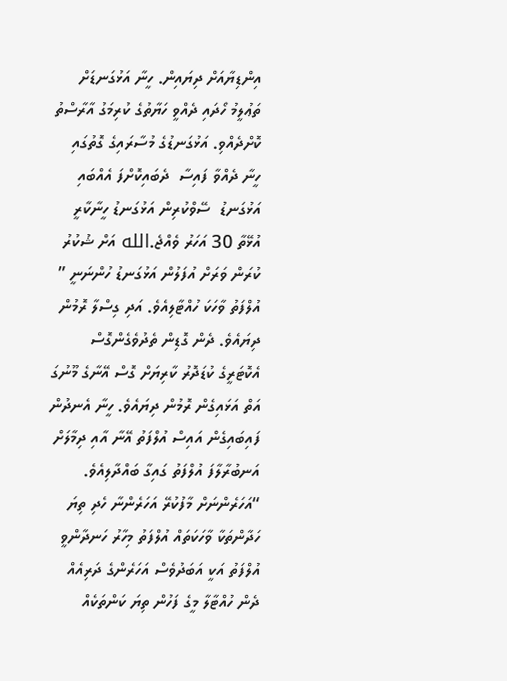އިންޑިޔާއަށް ދިޔައިން. ހީނާ އަޅުގަނޑަށް ތަޢުލީމު ހޯދައި ދެއްވީ ހަޔާތުގެ ކުރިމަގު އާރާސްތު ކޮށްދެއްވި. އަޅުގަނޑުގެ މުސާރައިގެ ގޮތުގައި ހީނާ ދެއްވާ ފައިސާ  ދެބައިކޮށްފަ އެއްބައި އަޅުގަނޑު  ސޭވްކުރިން އަޅުގަނޑު ހީނާކާރީ އުޅޭތާ 30 އަހަރު ވެއްޖެ.الله އަށް ޝުކުރު ކުރަން ވަރަށް އުފަލުން އަޅުގަނޑު ހުންނަނީ ” އުލްފަތު ވާހަކަ ހުއްޓާލިއެވެ. އަދި ގިސްލާ ރޮމުން ދިޔައެވެ. ދެން ގޮޑިން ތެދުވެގެންގޮސް އެކޮޓަރީގެ ކުޑަދޮރު ކާރިޔަށް ގޮސް އޭނާގެ މޫނުގަ އަތް އަޅައިގެން ރޮމުން ދިޔައެވެ. ހީނާ އެނދުން ފައިބައިގެން އައިސް އުލްފަތު އޭނާ އާއި ދިމާލަށް އަނބުރާލާފަ އުލްފަތު ގައިގާ ބައްދާލިއެވެ.
“އަހަރެންނަށް މާފުކުރޭ އަހަރެންނާ ހެދި ތިޔަ ހަދާންތަކާ ވާހަކަތައް އުލްފަތު މިހާރު ހަނދާންވީ އުލްފަތު އަކީ އަބަދުވެސް އަހަރެންގެ ދަރިއެއް ދެން ހުއްޓާލާ މީގެ ފަހުން ތިޔަ ކަންތަކެއް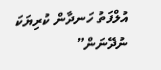އުލްފަތު ހަނދާން ކުރިޔަކަ ނުދޭނަން”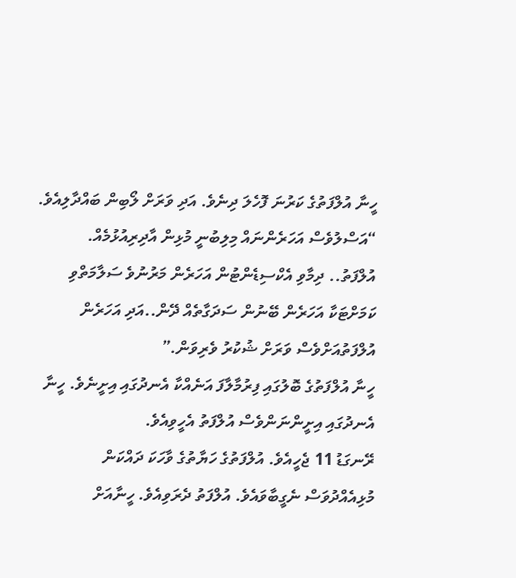ހީނާ އުލްފަތުގެ ކަރުނަ ފޮހެލަ ދިނެވެ. އަދި ވަރަށް ލޯބިން ބައްދާލިއެވެ.
“އަސްލުވެސް އަހަރެންނައް މިލިބުނީ މުޅިން އާދިރިއުޅުމެއް. އުލްފަތު.. ދިމާވި އެކްސިޑެންޓުން އަހަރެން މަރުނުވެ ސަލާމަތްވި  ކަމަށްޓަކާ އަހަރެން ބޭނުން ސަދަގާތެއް ދޭން..އަދި އަހަރެން އުލްފަތުއަށްވެސް ވަރަށް ޝުކުރު ވެރިވަން.”
ހީނާ އުލްފަތުގެ ބޮލުގައި ފިރުމާލާފަ އަނެއްކާ އެނދުގައި އިށީނެވެ. ހީނާ އެނދުގައި އިށީންނަންވެސް އުލްފަތު އެހީވިއެވެ.
ރޭނގަޑު 11 ޖެހީއެވެ. އުލްފަތުގެ ހަޔާތުގެ ވާހަކަ ދައްކަން މުޅިއެއްދުވަސް ނެގީބާވައެވެ. އުލްފަތު ދެރަވިއެވެ. ހީނާއަށް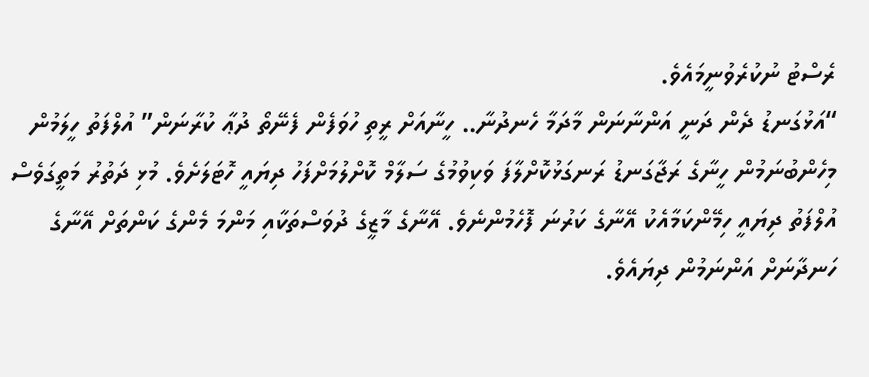ރެސްޓު ނުކުރެވުނީމައެވެ.
“އަޅުގަނޑު ދެން ދަނީ އަންނާނަން މާދަމާ ހެނދުނާ.. ހީނާއަށް ރީތި ހުވަފެން ފެނޭތޯ ދުޢާ ކުރާނަން” އުލްފަތު ހީލަމުން މިހެންބުނަމުން ހީނާގެ ރަޖާގަނޑު ރަނގަޅުކޮށްލާފަ ވަކިވުމުގެ ސަލާމް ކޮށްލުމަށްފަހު ދިޔައީ ހޮޓަލަށެވެ. މުޅި ދަތުރު މަތީގަވެސް އުލްފަތު ދިޔައީ ހިމޭންކަމާއެކު އޭނާގެ ކަރުނަ ފޮހެމުންނެވެ. އޭނާގެ މާޒީގެ ދުވަސްތަކާއި މަންމަ މެންގެ ކަންތަށް އޭނާގެ ހަނދާނަށް އަންނަމުން ދިޔައެވެ.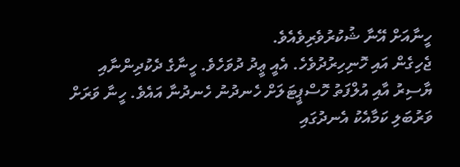ހީނާއަށް އޭނާ ޝުކުރުވެރިވެއެވެ.
ޖެހިގެން އައި ހޮނިހިރުދުވެހެ. އެއީ ޢީދު ދުވަހެވެ. ހީނާގެ ދެކުދިންނާއި ޔާސިރު އާއި އުލްފަތު ހޮސްޕީޓަލަށް ހެނދުނު ހެނދުނާ އައެވެ. ހީނާ ވަރަށް ވަރުބަލި ކަމާއެކު އެނދުގައި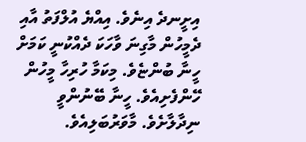އިށީނދެ އިނެވެ. އިއްޔެ އުލްފަތު އާއި ދެމީހުން މާގިނަ ވާހަކަ ދެއްކުނީ ކަމަށް ހީނާ ބުންޏެވެ. މިކަމާ ހުރިހާ މީހުން ހޭންފެށިއެވެ. ހީނާ ބޭނުންވީ ނިދާލާށެވެ. މާވަރުބަލިއެވެ.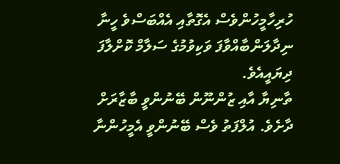ހުރިހާމީހުންވެސް އެގޮތާއި އެއްބަސްވެ ހީނާ ނިދާލަންބާއްވާފަ ވަކިވުމުގެ ސަލާމް ކޮށްލާފަ ދިޔައީއެވެ.
ތާނިޔާ އާއި ޒުންނޫން ބޭނުންވީ ބާޒާރަށް ދާށެވެ. އުލްފަތު ވެސް ބޭނުންވީ އެމީހުންނާ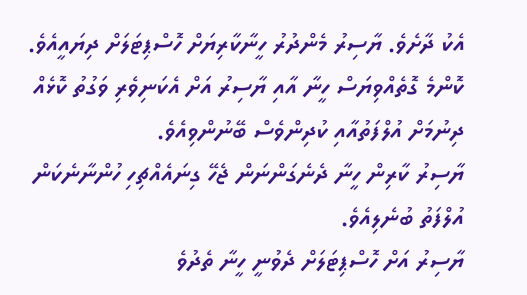އެކު ދާށެވެ. ޔާސިރު މެންދުރު ހީނާކާރިޔަށް ހޮސްޕިޓަލަށް ދިޔައީއެވެ. ކޮންމެ ގޮތެއްވިޔަސް ހީނާ އާއި ޔާސިރު އަށް އެކަނިވެރި ވަގުތު ކޮޅެއް ދިނުމަށް އުލްފަތުއާއި ކުދިންވެސް ބޭނުންވިއެވެ.
ޔާސިރު ކާރިން ހީނާ ދެނެގަންނަން ޖެހޭ ގިނައެއްޗިހި ހުންނާނެކަން އުލްފަތު ބުނެލިއެވެ.
ޔާސިރު އަށް ހޮސްޕިޓަލަށް ދެވުނީ ހީނާ ތެދުވެ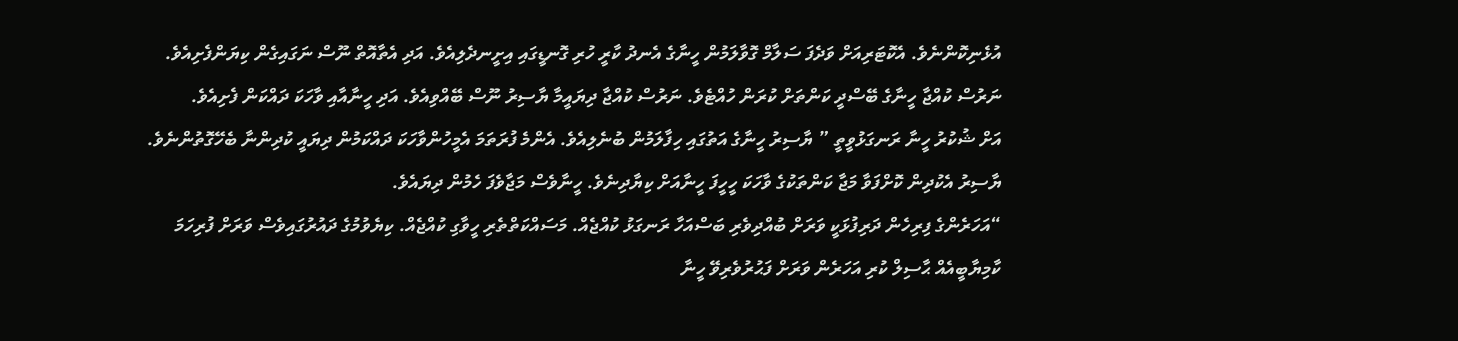އުޅެނިކޮންނެވެ. އެކޮޓަރިއަށް ވަދެފަ ސަލާމް ގޮވާލަމުން ހީނާގެ އެނދު ކާރީ ހުރި ގޮނޑީގައި އިށީނދެލިއެވެ. އަދި އެތާއޮތް ނޫސް ނަގައިގެން ކިޔަންފެށިއެވެ. ނަރުސް ކުއްޖާ ހީނާގެ ބޭސްދީ ކަންތަށް ކުރަން ހުއްޓެވެ. ނަރުސް ކުއްޖާ ދިޔައީމާ ޔާސިރު ނޫސް ބޭއްވިއެވެ. އަދި ހީނާއާއި ވާހަކަ ދައްކަން ފެށިއެވެ.
އަށް ޝުކުރު ހީނާ ރަނގަޅުވީތީ ” ޔާސިރު ހީނާގެ އަތުގައި ހިފާލަމުން ބުނެލިއެވެ. އެންމެ ފުރަތަމަ އެމީހުންވާހަކަ ދައްކަމުން ދިޔައީ ކުދިންނާ ބެހޭގޮތުންނެވެ. ޔާސިރު އެކުދިން ކޮށްފަވާ މަޖާ ކަންތަކުގެ ވާހަކަ ހީހީފަ ހީނާއަށް ކިޔާދިނެވެ. ހީނާވެސް މަޖާވެފަ ހެމުން ދިޔައެވެ.
“އަހަރެންގެ ފިރިހެން ދަރިފުޅަކީ ވަރަށް ބުއްދިވެރި ބަސްއަހާ ރަނގަޅު ކުއްޖެއް. މަސައްކަތްތެރި ހީވާގި ކުއްޖެއް. ކިޔެވުމުގެ ދައުރުގައިވެސް ވަރަށް ފުރިހަމަ ކާމިޔާބީއެއް ޙާސިލް ކުރި އަހަރެން ވަރަށް ފަޙުރުވެރިވޭ ހީނާ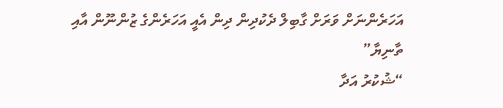އަހަރެންނަށް ވަރަށް ގާބިލް ދެކުދިން ދިން އެއީ އަހަރެންގެ ޒުންނޫން އާއި ތާނިޔާ”
“ޝުކުރު އަދާ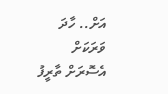އަށް.. ހާދަ ވަރަކަށް އެސޮރަށް ތާރީފު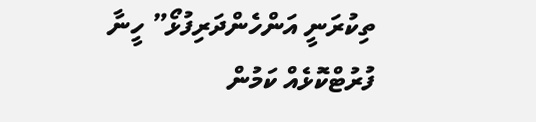ތިކުރަނީ އަންހެންދަރިފުޅޯ” ހީނާ ފުރުޓްކޮޅެއް ކަމުން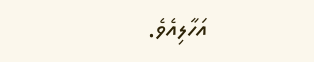އަހާލިއެވެ.